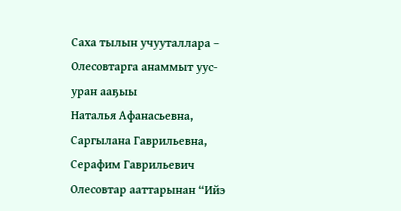Саха тылын учууталлара – Олесовтарга анаммыт уус-уран ааҕыы
Наталья Афанасьевна, Саргылана Гаврильевна, Серафим Гаврильевич Олесовтар ааттарынан “Ийэ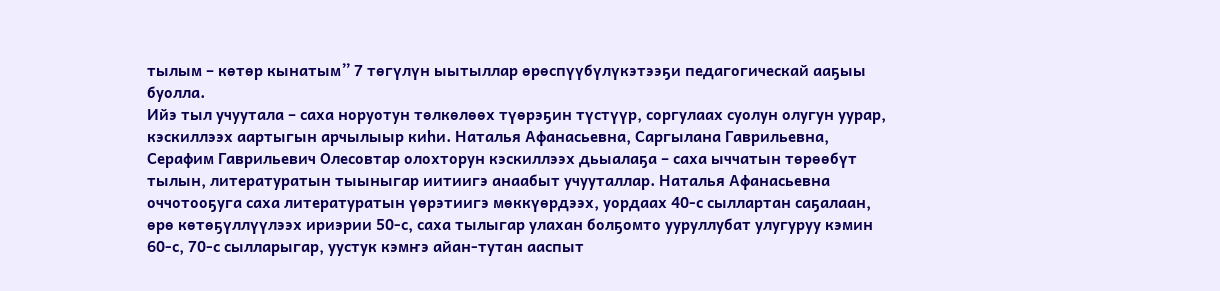тылым – көтөр кынатым” 7 төгүлүн ыытыллар өрөспүүбүлүкэтээҕи педагогическай ааҕыы буолла.
Ийэ тыл учуутала – саха норуотун төлкөлөөх түөрэҕин түстүүр, соргулаах суолун олугун уурар, кэскиллээх аартыгын арчылыыр киһи. Наталья Афанасьевна, Саргылана Гаврильевна, Серафим Гаврильевич Олесовтар олохторун кэскиллээх дьыалаҕа – саха ыччатын төрөөбүт тылын, литературатын тыыныгар иитиигэ анаабыт учууталлар. Наталья Афанасьевна оччотооҕуга саха литературатын үөрэтиигэ мөккүөрдээх, уордаах 40-с сыллартан саҕалаан, өрө көтөҕүллүүлээх ириэрии 50-с, саха тылыгар улахан болҕомто ууруллубат улугуруу кэмин 60-с, 70-с сылларыгар, уустук кэмҥэ айан-тутан ааспыт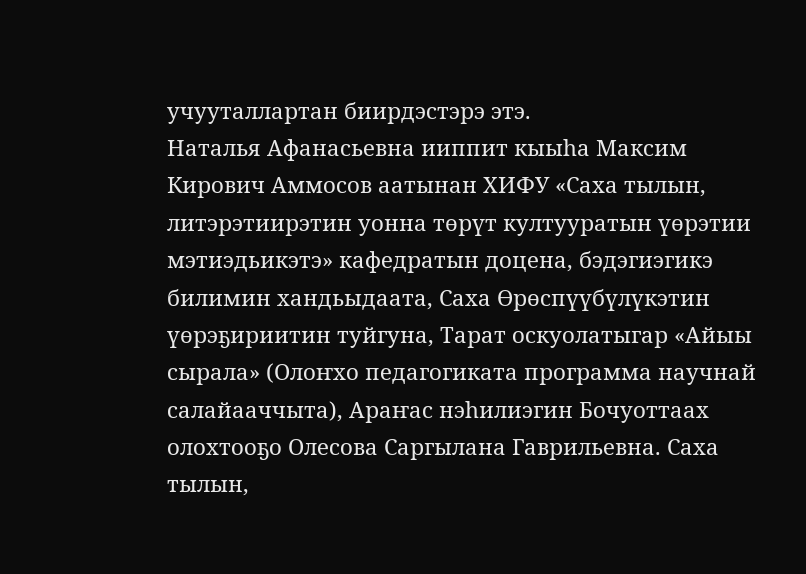учууталлартан биирдэстэрэ этэ.
Наталья Афанасьевна ииппит кыыһа Максим Кирович Аммосов аатынан ХИФУ «Саха тылын, литэрэтиирэтин уонна төрүт култууратын үөрэтии мэтиэдьикэтэ» кафедратын доцена, бэдэгиэгикэ билимин хандьыдаата, Саха Өрөспүүбүлүкэтин үөрэҕириитин туйгуна, Тарат оскуолатыгар «Айыы сырала» (Олоҥхо педагогиката программа научнай салайааччыта), Араҥас нэһилиэгин Бочуоттаах олохтооҕо Олесова Саргылана Гаврильевна. Саха тылын,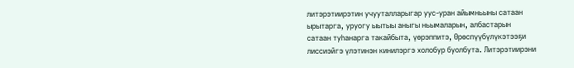литэрэтиирэтин учууталларыгар уус-уран айымньыны сатаан ырытарга, уруогу ыытыы аныгы ньымаларын, албастарын сатаан туһанарга такайбыта, үөрэппитэ, Өрөспүүбүлүкэтээҕи лиссиэйгэ үлэтинэн кинилэргэ холобур буолбута. Литэрэтиирэни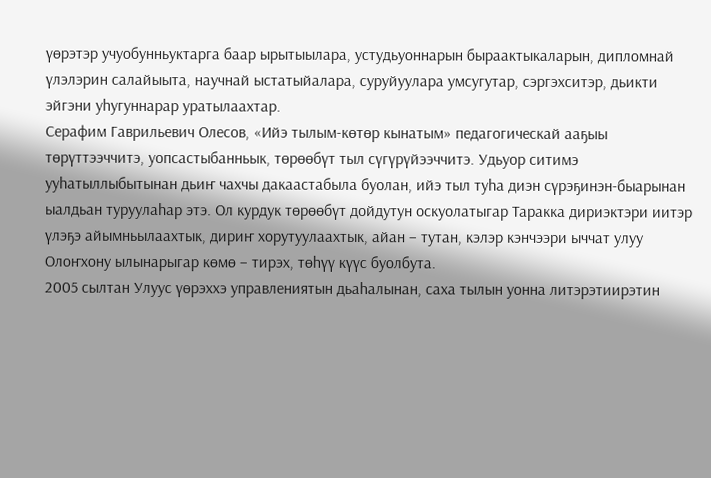үөрэтэр учуобунньуктарга баар ырытыылара, устудьуоннарын быраактыкаларын, дипломнай үлэлэрин салайыыта, научнай ыстатыйалара, суруйуулара умсугутар, сэргэхситэр, дьикти эйгэни уһугуннарар уратылаахтар.
Серафим Гаврильевич Олесов, «Ийэ тылым-көтөр кынатым» педагогическай ааҕыы төрүттээччитэ, уопсастыбанньык, төрөөбүт тыл сүгүрүйээччитэ. Удьуор ситимэ ууһатыллыбытынан дьиҥ чахчы дакаастабыла буолан, ийэ тыл туһа диэн сүрэҕинэн-быарынан ыалдьан туруулаһар этэ. Ол курдук төрөөбүт дойдутун оскуолатыгар Таракка дириэктэри иитэр үлэҕэ айымньылаахтык, дириҥ хорутуулаахтык, айан – тутан, кэлэр кэнчээри ыччат улуу Олоҥхону ылынарыгар көмө – тирэх, төһүү күүс буолбута.
2005 сылтан Улуус үөрэххэ управлениятын дьаһалынан, саха тылын уонна литэрэтиирэтин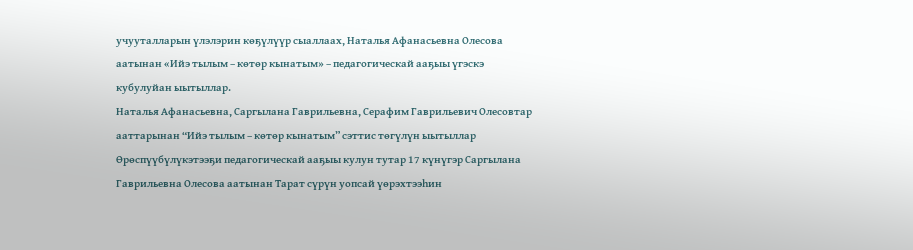учууталларын үлэлэрин көҕүлүүр сыаллаах, Наталья Афанасьевна Олесова аатынан «Ийэ тылым – көтөр кынатым» – педагогическай ааҕыы үгэскэ кубулуйан ыытыллар.
Наталья Афанасьевна, Саргылана Гаврильевна, Серафим Гаврильевич Олесовтар ааттарынан “Ийэ тылым – көтөр кынатым” cэттис төгүлүн ыытыллар Өрөспүүбүлүкэтээҕи педагогическай ааҕыы кулун тутар 17 күнүгэр Саргылана Гаврильевна Олесова аатынан Тарат сүрүн уопсай үөрэхтээһин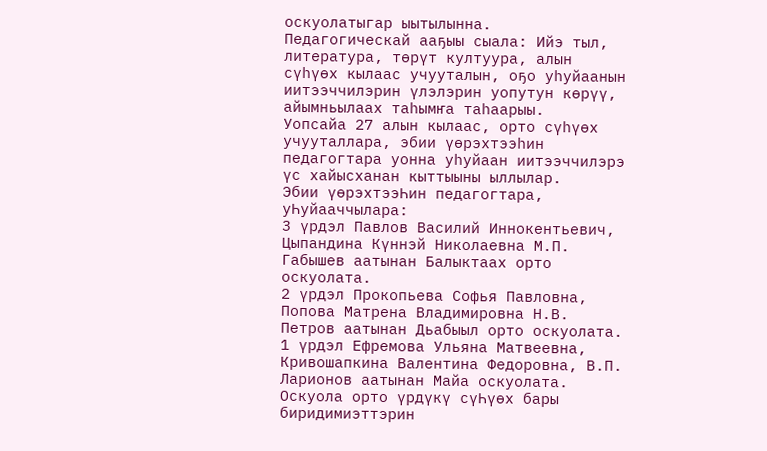оскуолатыгар ыытылынна.
Педагогическай ааҕыы сыала: Ийэ тыл, литература, төрүт култуура, алын сүһүөх кылаас учууталын, оҕо уһуйаанын иитээччилэрин үлэлэрин уопутун көрүү, айымньылаах таһымҥа таһаарыы.
Уопсайа 27 алын кылаас, орто сүһүөх учууталлара, эбии үөрэхтээһин педагогтара уонна уһуйаан иитээччилэрэ үс хайысханан кыттыыны ыллылар.
Эбии үөрэхтээҺин педагогтара, уҺуйааччылара:
3 үрдэл Павлов Василий Иннокентьевич, Цыпандина Күннэй Николаевна М.П. Габышев аатынан Балыктаах орто оскуолата.
2 үрдэл Прокопьева Софья Павловна, Попова Матрена Владимировна Н.В. Петров аатынан Дьабыыл орто оскуолата.
1 үрдэл Ефремова Ульяна Матвеевна, Кривошапкина Валентина Федоровна, В.П. Ларионов аатынан Майа оскуолата.
Оскуола орто үрдүкү сүҺүөх бары биридимиэттэрин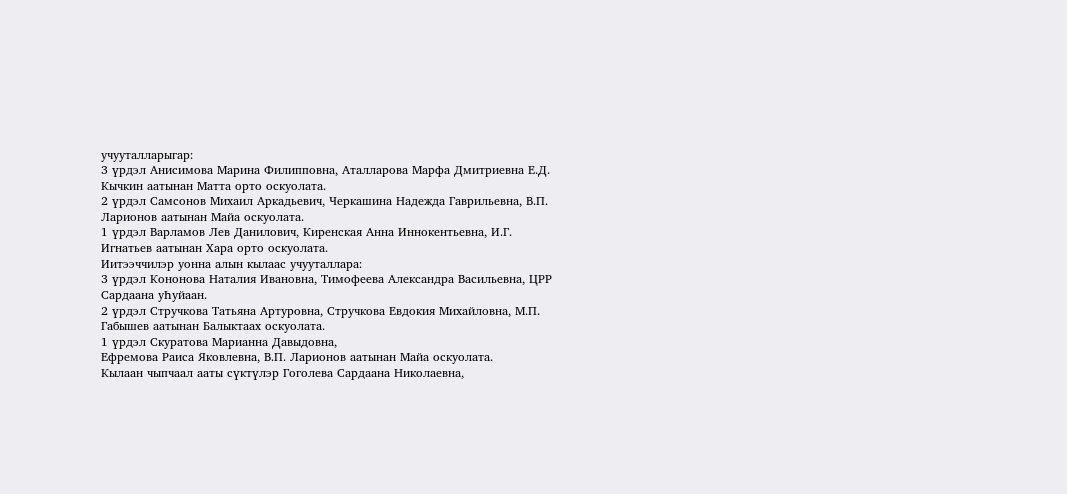учууталларыгар:
3 үрдэл Анисимова Марина Филипповна, Аталларова Марфа Дмитриевна Е.Д. Кычкин аатынан Матта орто оскуолата.
2 үрдэл Самсонов Михаил Аркадьевич, Черкашина Надежда Гаврильевна, В.П. Ларионов аатынан Майа оскуолата.
1 үрдэл Варламов Лев Данилович, Киренская Анна Иннокентьевна, И.Г. Игнатьев аатынан Хара орто оскуолата.
Иитээччилэр уонна алын кылаас учууталлара:
3 үрдэл Кононова Наталия Ивановна, Тимофеева Александра Васильевна, ЦРР Сардаана уҺуйаан.
2 үрдэл Стручкова Татьяна Артуровна, Стручкова Евдокия Михайловна, М.П. Габышев аатынан Балыктаах оскуолата.
1 үрдэл Скуратова Марианна Давыдовна,
Ефремова Раиса Яковлевна, В.П. Ларионов аатынан Майа оскуолата.
Кылаан чыпчаал ааты сүктүлэр Гоголева Сардаана Николаевна,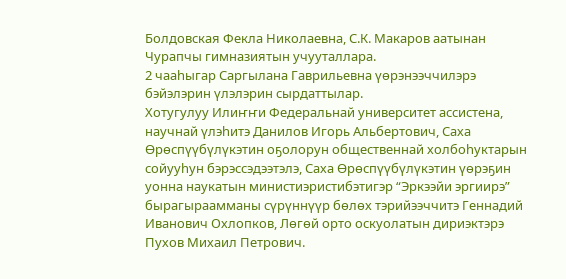Болдовская Фекла Николаевна, С.К. Макаров аатынан Чурапчы гимназиятын учууталлара.
2 чааһыгар Саргылана Гаврильевна үөрэнээччилэрэ бэйэлэрин үлэлэрин сырдаттылар.
Хотугулуу Илиҥҥи Федеральнай университет ассистена, научнай үлэһитэ Данилов Игорь Альбертович, Саха Өрөспүүбүлүкэтин оҕолорун общественнай холбоһуктарын сойууһун бэрэссэдээтэлэ, Саха Өрөспүүбүлүкэтин үөрэҕин уонна наукатын министиэристибэтигэр “Эркээйи эргиирэ” бырагыраамманы сүрүннүүр бөлөх тэрийээччитэ Геннадий Иванович Охлопков, Лөгөй орто оскуолатын дириэктэрэ Пухов Михаил Петрович.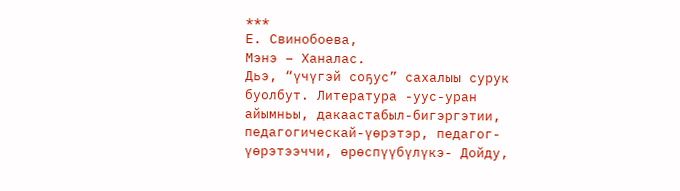***
Е. Свинобоева,
Мэнэ – Ханалас.
Дьэ, “үчүгэй соҕус” сахалыы сурук буолбут. Литература -уус-уран айымньы, дакаастабыл-бигэргэтии, педагогическай-үөрэтэр, педагог- үөрэтээччи, өрөспүүбүлүкэ- Дойду,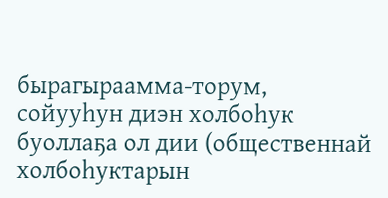бырагыраамма-торум, сойууһун диэн холбоһук буоллаҕа ол дии (общественнай холбоһуктарын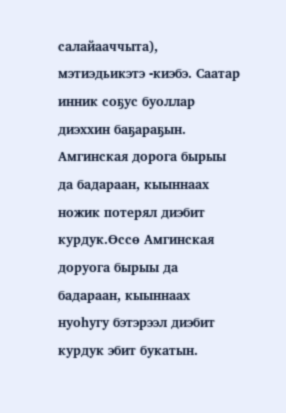салайааччыта), мэтиэдьикэтэ -киэбэ. Саатар инник соҕус буоллар диэххин баҕараҕын.
Амгинская дорога бырыы да бадараан, кыыннаах ножик потерял диэбит курдук.Өссө Амгинская доруога бырыы да бадараан, кыыннаах нуоһугу бэтэрээл диэбит курдук эбит букатын.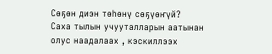Сөҕөн диэн төһөнү сөҕүөҥүй?
Саха тылын учууталларын аатынан олус наадалаах , кэскиллээх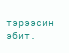тэрээсин эбит.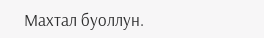Махтал буоллун.